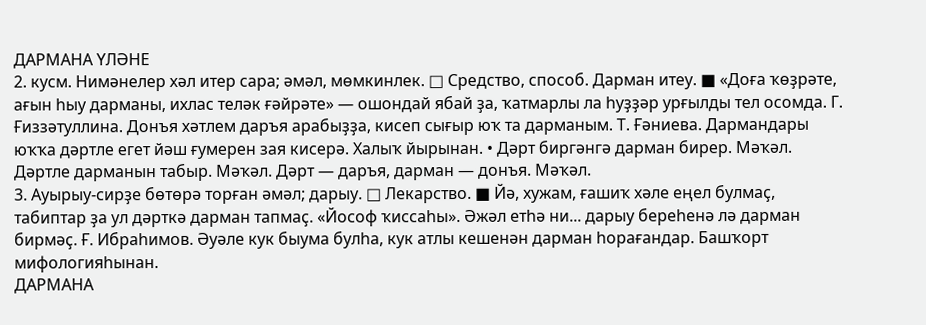ДАРМАНА ҮЛӘНЕ
2. кусм. Нимәнелер хәл итер сара; әмәл, мөмкинлек. □ Средство, способ. Дарман итеу. ■ «Доға ҡөҙрәте, ағын һыу дарманы, ихлас теләк ғәйрәте» — ошондай ябай ҙа, ҡатмарлы ла һуҙҙәр урғылды тел осомда. Г. Ғиззәтуллина. Донъя хәтлем даръя арабыҙҙа, кисеп сығыр юҡ та дарманым. Т. Ғәниева. Дармандары юҡҡа дәртле егет йәш ғумерен зая кисерә. Халыҡ йырынан. • Дәрт биргәнгә дарман бирер. Мәҡәл. Дәртле дарманын табыр. Мәҡәл. Дәрт — даръя, дарман — донъя. Мәҡәл.
3. Ауырыу-сирҙе бөтөрә торған әмәл; дарыу. □ Лекарство. ■ Йә, хужам, ғашиҡ хәле еңел булмаҫ, табиптар ҙа ул дәрткә дарман тапмаҫ. «Йософ ҡиссаһы». Әжәл етһә ни... дарыу береһенә лә дарман бирмәҫ. Ғ. Ибраһимов. Әуәле кук быума булһа, кук атлы кешенән дарман һорағандар. Башҡорт мифологияһынан.
ДАРМАНА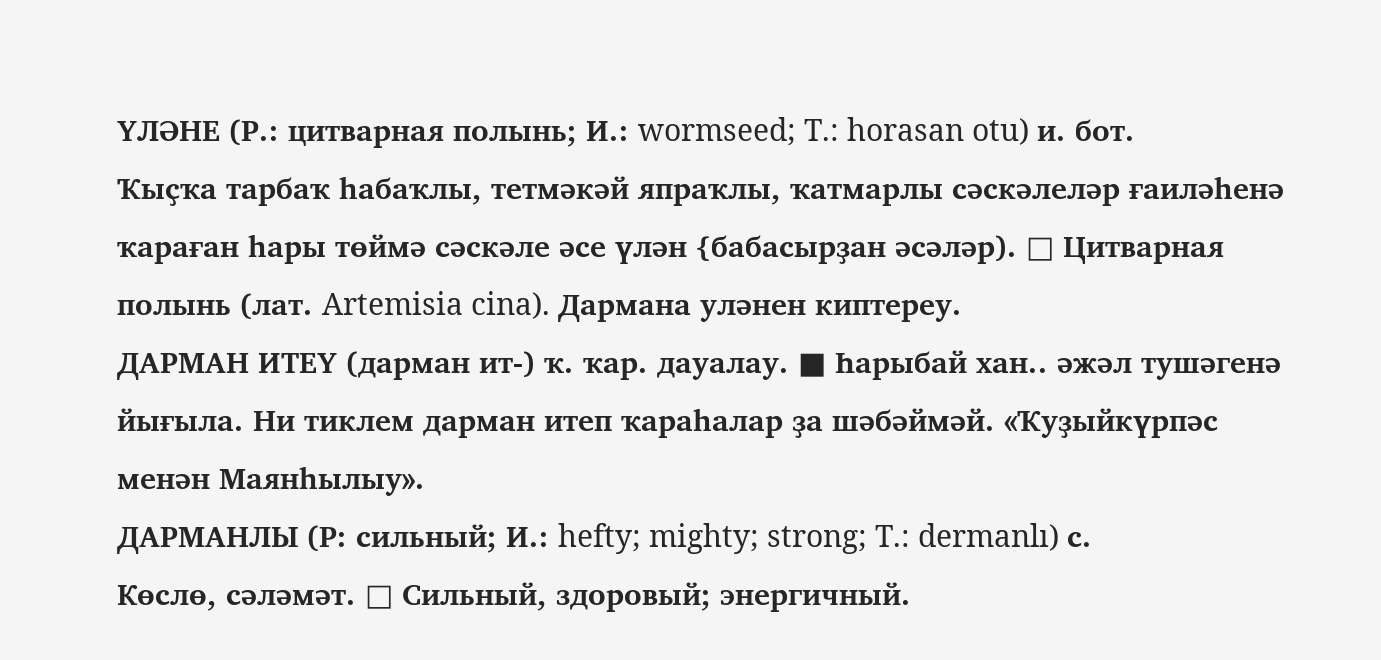ҮЛӘНЕ (Р.: цитварная полынь; И.: wormseed; T.: horasan otu) и. бот.
Ҡыҫҡа тарбаҡ һабаҡлы, тетмәкәй япраҡлы, ҡатмарлы сәскәлеләр ғаиләһенә ҡараған һары төймә сәскәле әсе үлән {бабасырҙан әсәләр). □ Цитварная полынь (лат. Artemisia cina). Дармана уләнен киптереу.
ДАРМАН ИТЕҮ (дарман ит-) ҡ. ҡар. дауалау. ■ Һарыбай хан.. әжәл тушәгенә йығыла. Ни тиклем дарман итеп ҡараһалар ҙа шәбәймәй. «Ҡуҙыйкүрпәс менән Маянһылыу».
ДАРМАНЛЫ (Р: сильный; И.: hefty; mighty; strong; T.: dermanlı) с.
Көслө, сәләмәт. □ Сильный, здоровый; энергичный.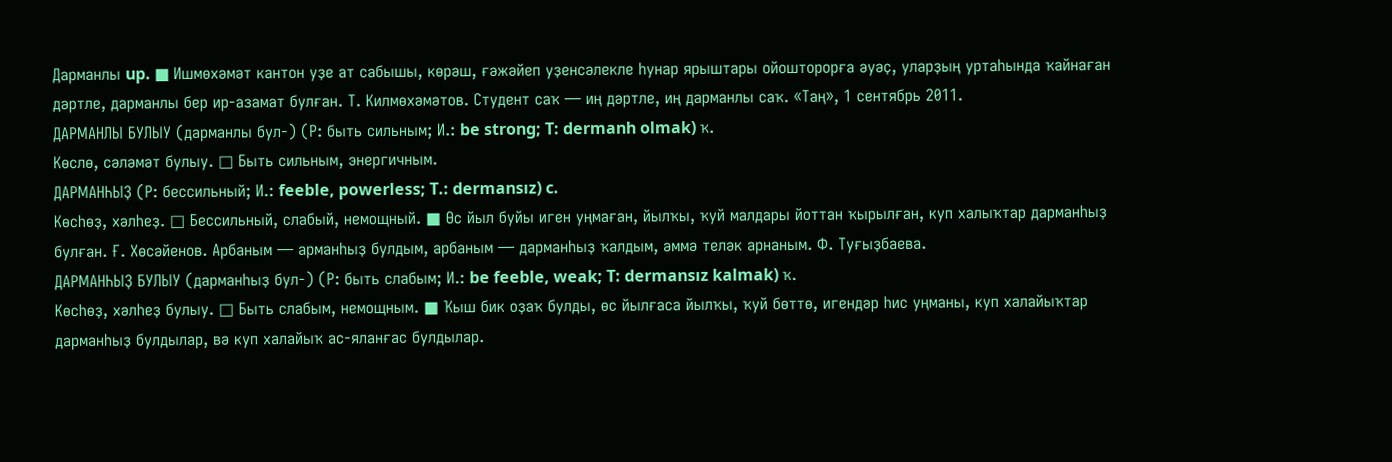Дарманлы up. ■ Ишмөхәмәт кантон уҙе ат сабышы, көрәш, ғәжәйеп уҙенсәлекле һунар ярыштары ойошторорға әуәҫ, уларҙың уртаһында ҡайнаған дәртле, дарманлы бер ир-азамат булған. Т. Килмөхәмәтов. Студент саҡ — иң дәртле, иң дарманлы саҡ. «Таң», 1 сентябрь 2011.
ДАРМАНЛЫ БУЛЫУ (дарманлы бул-) (Р: быть сильным; И.: be strong; T: dermanh olmak) ҡ.
Көслө, сәләмәт булыу. □ Быть сильным, энергичным.
ДАРМАНҺЫҘ (Р: бессильный; И.: feeble, powerless; T.: dermansız) c.
Көсһөҙ, хәлһеҙ. □ Бессильный, слабый, немощный. ■ Өс йыл буйы иген уңмаған, йылҡы, ҡуй малдары йоттан ҡырылған, куп халыҡтар дарманһыҙ булған. Ғ. Хөсәйенов. Арбаным — арманһыҙ булдым, арбаным — дарманһыҙ ҡалдым, әммә теләк арнаным. Ф. Туғыҙбаева.
ДАРМАНҺЫҘ БУЛЫУ (дарманһыҙ бул-) (Р: быть слабым; И.: be feeble, weak; T: dermansız kalmak) ҡ.
Көсһөҙ, хәлһеҙ булыу. □ Быть слабым, немощным. ■ Ҡыш бик оҙаҡ булды, өс йылғаса йылҡы, ҡуй бөттө, игендәр һис уңманы, куп халайыҡтар дарманһыҙ булдылар, вә куп халайыҡ ас-яланғас булдылар.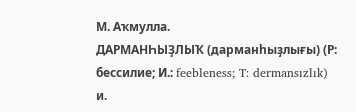М. Аҡмулла.
ДАРМАНҺЫҘЛЫҠ (дарманһыҙлығы) (Р: бессилие; И.: feebleness; T: dermansızlık) и.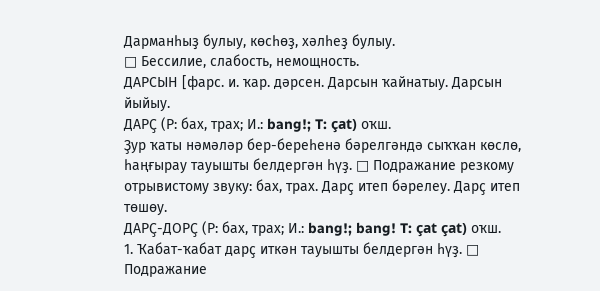Дарманһыҙ булыу, көсһөҙ, хәлһеҙ булыу.
□ Бессилие, слабость, немощность.
ДАРСЫН [фарс. и. ҡар. дәрсен. Дарсын ҡайнатыу. Дарсын йыйыу.
ДАРҪ (Р: бах, трах; И.: bang!; T: çat) оҡш.
Ҙур ҡаты нәмәләр бер-береһенә бәрелгәндә сыҡҡан көслө, һаңғырау тауышты белдергән һүҙ. □ Подражание резкому отрывистому звуку: бах, трах. Дарҫ итеп бәрелеу. Дарҫ итеп төшөу.
ДАРҪ-ДОРҪ (Р: бах, трах; И.: bang!; bang! T: çat çat) оҡш.
1. Ҡабат-ҡабат дарҫ иткән тауышты белдергән һүҙ. □ Подражание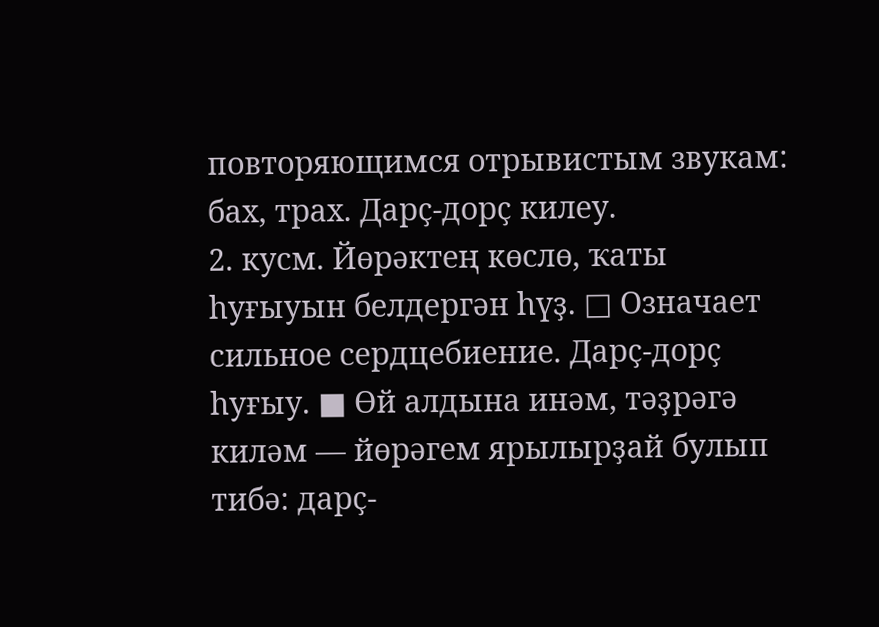повторяющимся отрывистым звукам: бах, трах. Дарҫ-дорҫ килеу.
2. кусм. Йөрәктең көслө, ҡаты һуғыуын белдергән һүҙ. □ Означает сильное сердцебиение. Дарҫ-дорҫ һуғыу. ■ Өй алдына инәм, тәҙрәгә киләм — йөрәгем ярылырҙай булып тибә: дарҫ-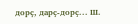дорҫ, дарҫ-дорҫ... Ш.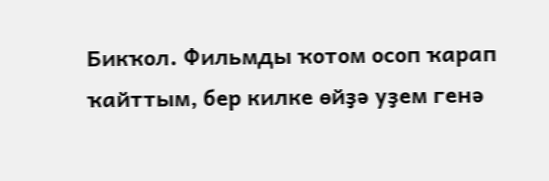Бикҡол. Фильмды ҡотом осоп ҡарап ҡайттым, бер килке өйҙә уҙем генә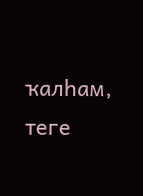ҡалһам, теге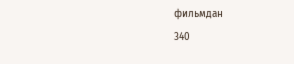фильмдан
340